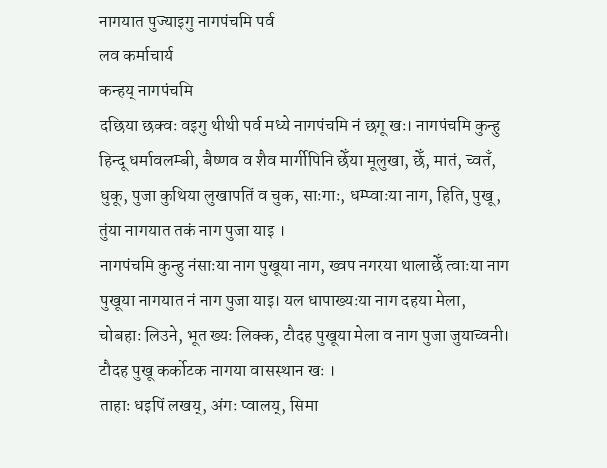नागयात पुज्याइगु नागपंचमि पर्व
लव कर्माचार्य
कन्हय् नागपंचमि
दछिया छक्वः वइगु थीथी पर्व मध्ये नागपंचमि नं छगू खः। नागपंचमि कुन्हु हिन्दू धर्मावलम्बी, बैष्णव व शैव मार्गीपिनि छेँया मूलुखा, छेँ, मातं, च्वतँ, धुकू, पुजा कुथिया लुखापतिं व चुक, साःगाः, धम्प्वाःया नाग, हिति, पुखू, तुंया नागयात तकं नाग पुजा याइ ।
नागपंचमि कुन्हु नंसाःया नाग पुखूया नाग, ख्वप नगरया थालाछेँ त्वाःया नाग पुखूया नागयात नं नाग पुजा याइ। यल धापाख्यःया नाग दहया मेला, चोबहाः लिउने, भूत ख्यः लिक्क, टौदह पुखूया मेला व नाग पुजा जुयाच्वनी। टौदह पुखू कर्कोटक नागया वासस्थान खः ।
ताहाः धइपिं लखय्, अंगः प्वालय्, सिमा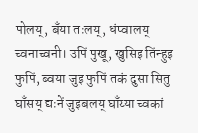पोलय्, बँया तःलय्, धंप्वालय् च्वनाच्वनी। उपिं पुखू, खुसिइ तिंन्हुइ फुपिं, ब्वया जुइ फुपिं तकं दुसा सितु घाँसय् द्यःनें जुइबलय् घाँय्या च्वकां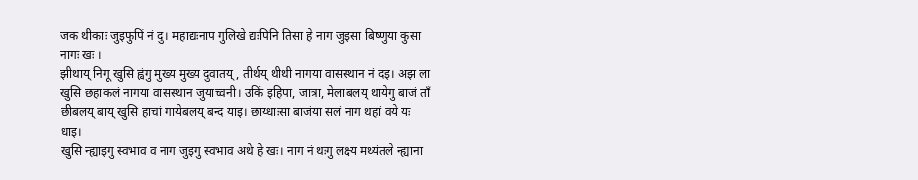जक थीकाः जुइफुपिं नं दु। महाद्यःनाप गुलिखे द्यःपिनि तिसा हे नाग जुइसा बिष्णुया कुसा नागः खः ।
झीथाय् निगू खुसि ह्वंगु मुख्य मुख्य दुवातय्, तीर्थय् थीथी नागया वासस्थान नं दइ। अझ ला खुसि छहाकलं नागया वासस्थान जुयाच्वनी। उकिं इहिपा, जात्रा, मेलाबलय् थायेगु बाजं ताँ छीबलय् बाय् खुसि हाचां गायेबलय् बन्द याइ। छाय्धाःसा बाजंया सलं नाग थहां वये यः धाइ।
खुसि न्ह्याइगु स्वभाव व नाग जुइगु स्वभाव अथे हे खः। नाग नं थःगु लक्ष्य मथ्यंतले न्ह्याना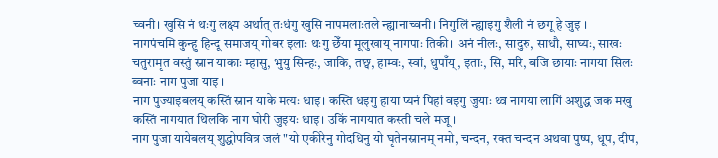च्वनी। खुसि नं थःगु लक्ष्य अर्थात् तःधंगु खुसि नापमलाःतले न्ह्यानाच्वनी। निगुलिं न्ह्याइगु शैली नं छगू हे जुइ ।
नागपंचमि कुन्हु हिन्दू समाजय् गोबर इलाः थःगु छेँया मूलुखाय् नागपाः तिकी। अनं नीलः, सादुरु, साधौ, साघ्यः, साखः चतुरामृत वस्तुं स्नान याकाः म्हासु, भुयु सिन्हः, जाकि, तछ्व, हाम्वः, स्वां, धुपाँय्, इताः, सि, मरि, बजि छायाः नागया सिलः ब्वनाः नाग पुजा याइ ।
नाग पुज्याइबलय् कस्तिं स्नान याके मत्यः धाइ। कस्ति धइगु हाया प्यनं पिहां वइगु जुयाः थ्व नागया लागिं अशुद्ध जक मखु कस्तिं नागयात थिलकि नाग घोरी जुइयः धाइ। उकिं नागयात कस्ती चले मजू ।
नाग पुजा यायेबलय् शुद्धोपवित्र जलं "यो एकीरेनु गोदधिनु यो घृतेनस्नानम् नमो, चन्दन, रक्त चन्दन अथवा पुष्प, धूप, दीप,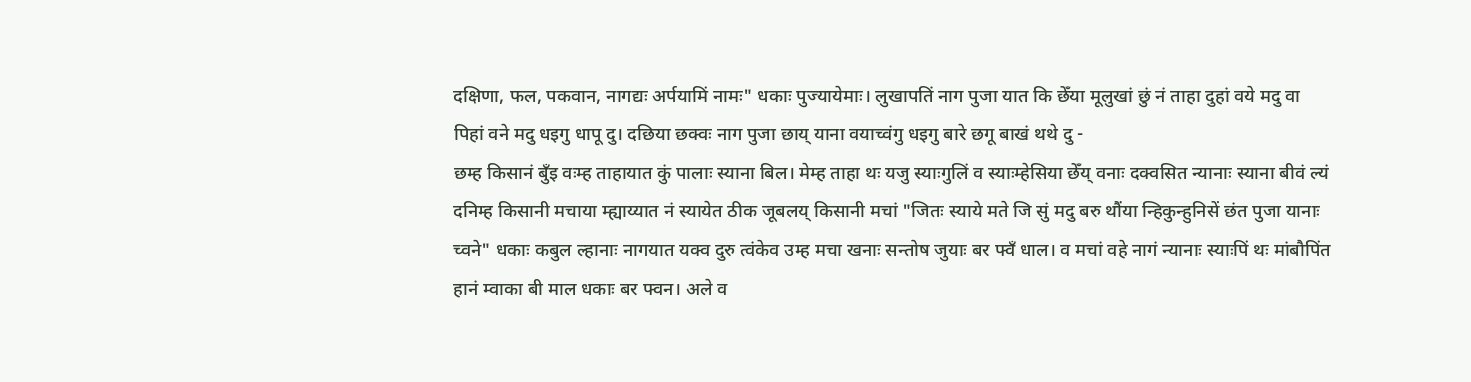दक्षिणा, फल, पकवान, नागद्यः अर्पयामिं नामः" धकाः पुज्यायेमाः। लुखापतिं नाग पुजा यात कि छेँया मूलुखां छुं नं ताहा दुहां वये मदु वा पिहां वने मदु धइगु धापू दु। दछिया छक्वः नाग पुजा छाय् याना वयाच्वंगु धइगु बारे छगू बाखं थथे दु -
छम्ह किसानं बुँइ वःम्ह ताहायात कुं पालाः स्याना बिल। मेम्ह ताहा थः यजु स्याःगुलिं व स्याःम्हेसिया छेँय् वनाः दक्वसित न्यानाः स्याना बीवं ल्यं दनिम्ह किसानी मचाया म्ह्याय्यात नं स्यायेत ठीक जूबलय् किसानी मचां "जितः स्याये मते जि सुं मदु बरु थौंया न्हिकुन्हुनिसें छंत पुजा यानाः च्वने" धकाः कबुल ल्हानाः नागयात यक्व दुरु त्वंकेव उम्ह मचा खनाः सन्तोष जुयाः बर फ्वँ धाल। व मचां वहे नागं न्यानाः स्याःपिं थः मांबौपिंत हानं म्वाका बी माल धकाः बर फ्वन। अले व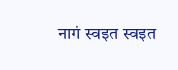नागं स्वइत स्वइत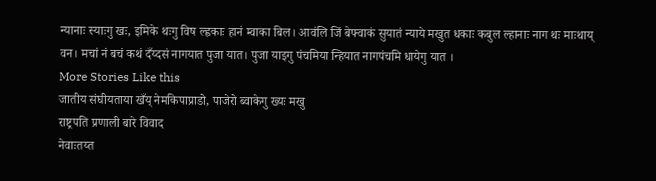न्यानाः स्याःगु खः, इमिके थःगु विष ल्ह्वकाः हानं म्वाका बिल। आवंलि जिं बेफ्वाकं सुयातं न्याये मखुत धकाः कबुल ल्हानाः नाग थः माःथाय् वन। मचां नं बचं कथं दँय्दसं नागयात पुजा यात। पुजा याइगु पंचमिया न्हियात नागपंचमि धायेगु यात ।
More Stories Like this
जातीय संघीयताया खँय् नेमकिपाप्राडो, पाजेरो ब्वाकेगु ख्यः मखु
राष्ट्रपति प्रणाली बारे विवाद
नेवाःतय्त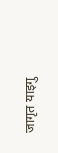जागृत याइगु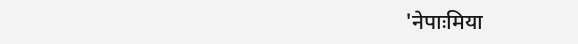'नेपाःमिया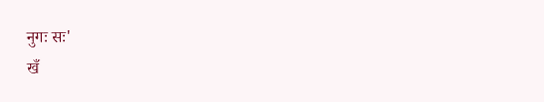नुगः सः'
खँ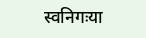स्वनिगःया